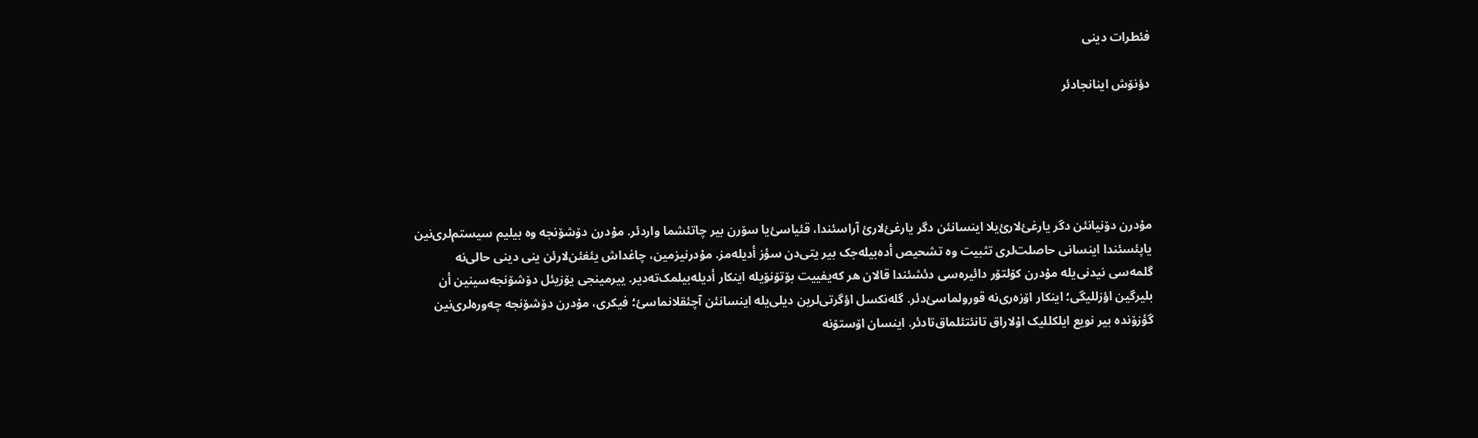فئطرات دینی

دؤنۆش اینانجادئر





مۇدرن دۆنیانئن دگر یارغئ‌لارئ‌یلا اینسانئن دگر یارغئ‌لارئ آراسئندا، قئیاسئ‌یا سۆرن بیر چاتئشما واردئر. مۇدرن دۆشۆنجە وە بیلیم سیستم‌لری‌نین یاپئسئندا اینسانی حاصلت‌لری تثبیت وە تشحیص أدەبیلەجک بیر یتی‌دن سؤز أدیلەمز. مۇدرنیزمین، چاغداش یئغئن‌لارئن ینی دینی حالی‌نە گلمەسی نیدنی‌یلە مۇدرن کۆلتۆر دائیرەسی دئشئندا قالان هر کەیفییت بۆتۆنۆیلە اینکار أدیلەبیلمک‌تەدیر. ییرمینجی یۆزیئل دۆشۆنجەسینین أن بلیرگین اؤزللیگی؛ اینکار اۆزەری‌نە قورولماسئ‌دئر. گلەنکسل اؤگرتی‌لرین دیلی‌یلە اینسانئن آچئقلانماسئ؛ فیکری، مۇدرن دۆشۆنجە چەورەلری‌نین گؤزۆندە بیر نویع ایلکللیک اۇلاراق تانئتئلماق‌تادئر. اینسان اۆستۆنە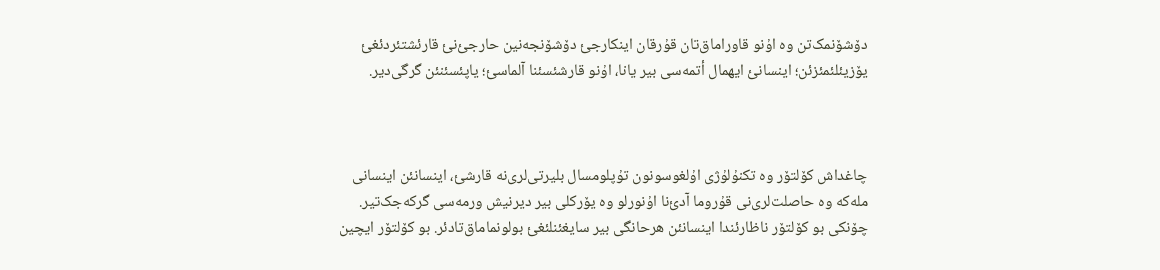دۆشۆنمک‌تن وە اۇنو قاوراماق‌تان قۇرقان اینکارجئ دۆشۆنجەنین حارجئ‌نئ قارئشتئردئغئ یۆزیئلئمئزئن؛ اینسانئ ایهمال أتمەسی بیر یانا، اۇنو قارشئسئنا آلماسئ؛ یاپئسئنئن گرگی‌دیر.



چاغداش کۆلتۆر وە تکنۇلۇژی اۇلغوسونون تۇپلومسال بلیرتی‌لری‌نە قارشئ، اینسانئن اینسانی ملەکە وە حاصلت‌لری‌نی قۇروما آدئ‌نا اۇنورلو وە یۆرکلی بیر دیرنیش ورمەسی گرکەجک‌تیر. چۆنکی بو کۆلتۆر ناظارئندا اینسانئن هرحانگی بیر سایغئنلئغئ بولونماماق‌تادئر. بو کۆلتۆر ایچین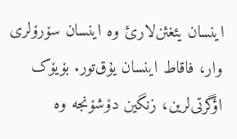اینسان یئغئن‌لارئ وە اینسان سۆرۆلری وار، فاقاط اینسان یۇق‌تور. بۆیۆک اؤگرتی‌لرین، زنگین دۆشۆنجە وە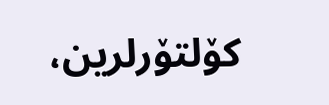کۆلتۆرلرین،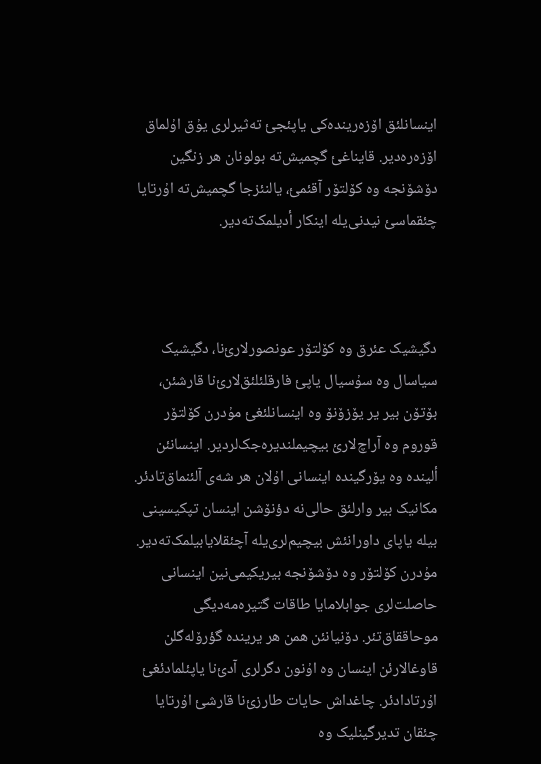اینسانلئق اۆزەریندەکی یاپئجئ تەثیرلری یۇق اۇلماق اۆزەرەدیر. قایناغئ گچمیش‌تە بولونان هر زنگین دۆشۆنجە وە کۆلتۆر آقئمئ، یالنئزجا گچمیش‌تە اۇرتایا چئقماسئ نیدنی‌یلە اینکار أدیلمک‌تەدیر.



دگیشیک عئرق وە کۆلتۆر عونصورلارئ‌نا، دگیشیک سیاسال وە سۇسیال یاپئ فارقلئلئق‌لارئ‌نا قارشئن، بۆتۆن بیر یر یۆزۆنۆ وە اینسانلئغئ مۇدرن کۆلتۆر قوروم وە آراچ‌لارئ بیچیملندیرەجک‌لردیر. اینسانئن ألیندە وە یۆرگیندە اینسانی اۇلان هر شەی آلئنماق‌تادئر. مکانیک بیر وارلئق حالی‌نە دؤنۆشن اینسان تپکیسینی بیلە یاپای داورانئش بیچیم‌لری‌یلە آچئقلایابیلمک‌تەدیر. مۇدرن کۆلتۆر وە دۆشۆنجە بیریکیمی‌نین اینسانی حاصلت‌لری جوابلامایا طاقات گتیرەمەدیگی موحاققاق‌تئر. دۆنیانئن همن هر یریندە گؤرۆلەگلن قاوغالارئن اینسان وە اۇنون دگرلری آدئ‌نا یاپئلمادئغئ اۇرتادادئر. چاغداش حایات طارزئ‌نا قارشئ اۇرتایا چئقان تدیرگینلیک وە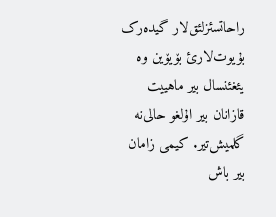راحاتسئزلئق‌لار گیدەرک بۇیوت‌لارئ بۆیۆین وە یئغئنسال بیر ماهییت قازانان بیر اۇلغو حالی‌نە گلمیش‌تیر. کیمی زامان بیر باش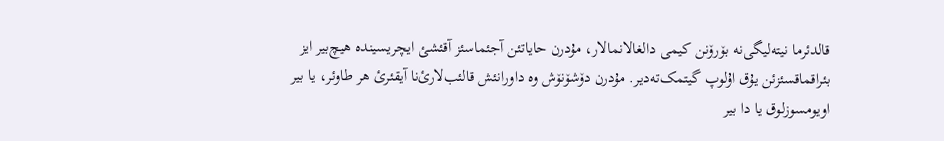قالدئرما نیتەلیگی‌نە بۆرۆنن کیمی دالغالانمالار، مۇدرن حایاتئن آجئماسئز آقئشئ ایچریسیندە هیچ‌بیر ایز بئراقماقسئزئن یۇق اۇلوپ گیتمک‌تەدیر. مۇدرن دۆشۆنۆش وە داورانئش قالئب‌لارئ‌نا آیقئرئ هر طاوئر، یا بیر اویومسوزلوق یا دا بیر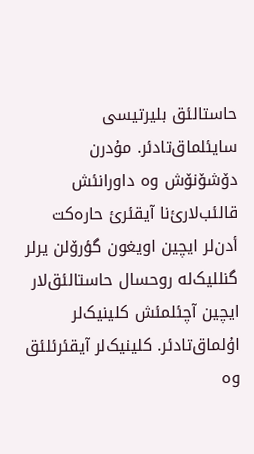حاستالئق بلیرتیسی سایئلماق‌تادئر. مۇدرن دۆشۆنۆش وە داورانئش قالئب‌لارئ‌نا آیقئرئ حارەکت أدن‌لر ایچین اویغون گؤرۆلن یرلر گنللیک‌لە روحسال حاستالئق‌لار ایچین آچئلمئش کلینیک‌لر اۇلماق‌تادئر. کلینیک‌لر آیقئرئلئق وە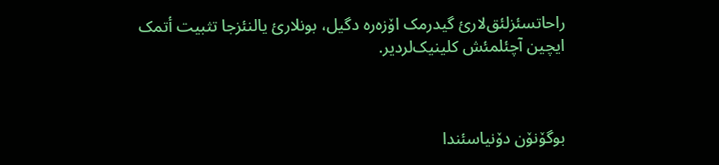راحاتسئزلئق‌لارئ گیدرمک اۆزەرە دگیل، بونلارئ یالنئزجا تثبیت أتمک ایچین آچئلمئش کلینیک‌لردیر.



بوگۆنۆن دۆنیاسئندا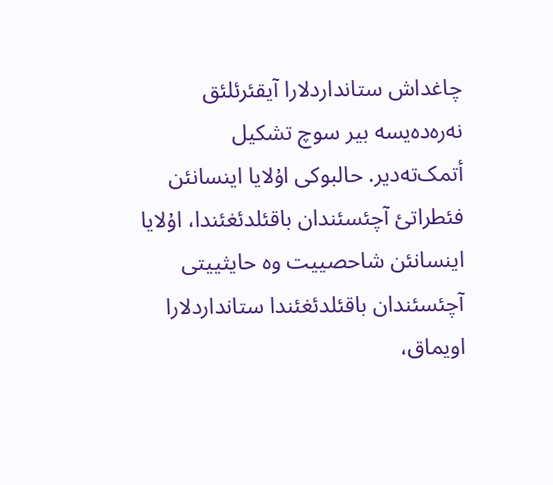چاغداش ستانداردلارا آیقئرئلئق نەرەدەیسە بیر سوچ تشکیل أتمک‌تەدیر. حالبوکی اۇلایا اینسانئن فئطراتئ آچئسئندان باقئلدئغئندا، اۇلایا اینسانئن شاحصییت وە حایثییتی آچئسئندان باقئلدئغئندا ستانداردلارا اویماق،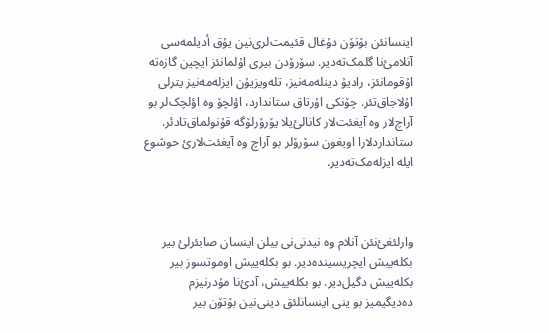اینسانئن بۆتۆن دۇغال قئیمت‌لری‌نین یۇق أدیلمەسی آنلامئ‌نا گلمک‌تەدیر. سۆرۆدن بیری اۇلمانئز ایچین گازەتە اۇقومانئز، رادیۇ دینلەمەنیز، تلەویزیۇن ایزلەمەنیز یترلی اۇلاجاق‌تئر. چۆنکی اۇرتاق ستاندارد، اؤلچۆ وە اؤلچک‌لر بو آراچ‌لار وە آیغئت‌لار کانالئ‌یلا یۆرۆرلۆگە قۇنولماق‌تادئر. ستانداردلارا اویغون سۆرۆلر بو آراچ وە آیغئت‌لارئ حوشوع ایلە ایزلەمک‌تەدیر.



وارلئغئ‌نئن آنلام وە نیدنی‌نی بیلن اینسان صابئرلئ بیر بکلەییش ایچریسیندەدیر. بو بکلەییش اوموتسوز بیر بکلەییش دگیل‌دیر. بو بکلەییش، آدئ‌نا مۇدرنیزم دەدیگیمیز بو ینی اینسانلئق دینی‌نین بۆتۆن بیر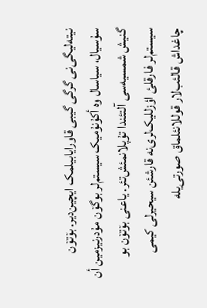نیتەلیگی‌نی گرگی گیبی قاورایابیلمک ایچین‌دیر. بۆتۆن سۇسیال، سیاسال وە أکۇنۇمیک سیستم‌لر بوگۆن مۇدرنیزمین أن گنیش شمسیەسی آلتئندا تۇپلانمئش‌تئر. یاعنی بۆتۆن بو سیستم‌لر فارقلئ اؤزللیک‌لری‌نە قارشئن سیحیرلی کیمی چاغداش قالئب‌لار قوللانئلماق صورتی‌یلە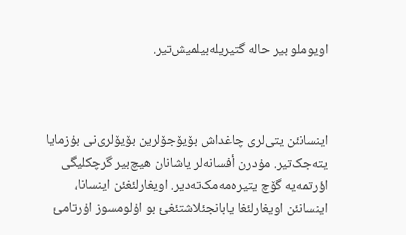اویوملو بیر حالە گتیریلەبیلمیش‌تیر.



اینسانئن یتی‌لری چاغداش بۆیۆجۆلرین بۆیۆلری‌نی بۇزمایا یتەجک‌تیر. مۇدرن أفسانەلر یاشانان هیچ‌بیر گرچکلیگی اؤرتمەیە گۆچ یتیرەمەمک‌تەدیر. اویغارلئغئن اینسانا، اینسانئن اویغارلئغا یابانجئلاشتئغئ بو اۇلومسوز اۇرتامئ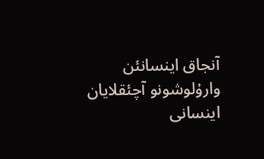آنجاق اینسانئن وارۇلوشونو آچئقلایان اینسانی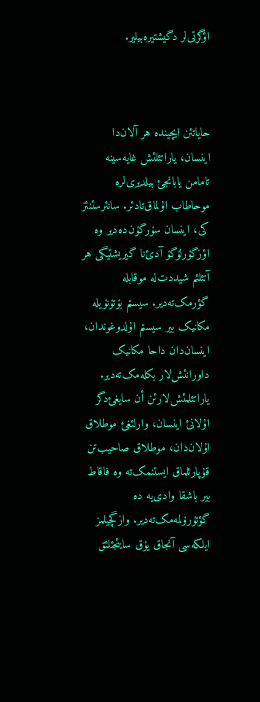اؤگرتی‌لر دگیشتیرەبیلیر.



حایاتئن ایچیندە هر آلان‌دا اینسان، یاراتئلئش غایەسینە تامامن یابانجئ بیلدیری‌لرە موحاطاب اۇلماق‌تادئر. سانئرسئنئز کی، اینسان سۆرگۆن‌دەدیر وە اؤزگۆرلۆگۆ آدئ‌نا گیریشتیگی هر آتئلئم شیددت‌لە موقابلە گؤرمک‌تەدیر. سیستم بۆتۆنۆیلە مکانیک بیر سیستم اۇلدوغوندان، اینسان‌دان داحا مکانیک داورانئش‌لار بکلەمک‌تەدیر. یاراتئلمئش‌لارئن أن سایغئ‌دگر اۇلانئ اینسان، وارلئغئ موطلاق اۇلان‌دان، موطلاق صاحیب‌تن قۇپارئلماق ایستنمک‌تە وە فاقاط بیر باشقا وادی‌یە دە گؤتۆرۆلمەمک‌تەدیر. وازگچیلمز ایلکەسی آنجاق یۇق سایئجئلئق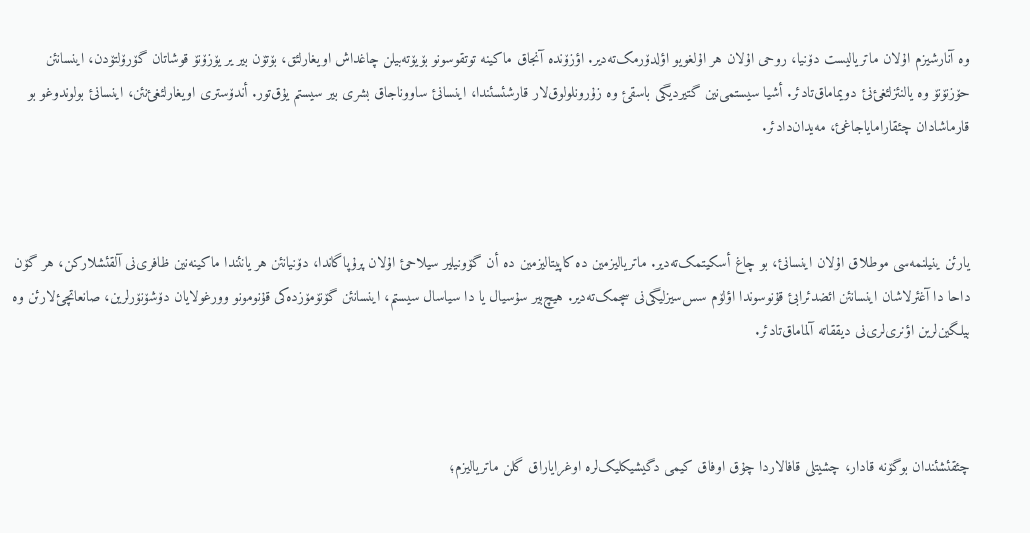وە آنارشیزم اۇلان ماتریالیست دۆنیا، روحی اۇلان هر اۇلغویو اؤلدۆرمک‌تەدیر. اؤزۆندە آنجاق ماکینە توتقوسونو بۆیۆتەبیلن چاغداش اویغارلئق، بۆتۆن بیر یر یۆزۆنۆ قوشاتان گۆرۆلتۆدن، اینسانئن حۆزنۆنۆ وە یالنئزلئغئ‌نئ دویماماق‌تادئر. أشیا سیستمی‌نین گتیردیگی باسقئ وە زۇرونلولوق‌لار قارشئسئندا، اینسانئ ساووناجاق بشری بیر سیستم یۇق‌تور. أندۆستری اویغارلئغئ‌نئن، اینسانئ بولوندوغو بو قارماشادان چئقارامایاجاغئ، مەیدان‌دادئر.



یارئن ینیلنمەسی موطلاق اۇلان اینسانئ، بو چاغ أسکیتمک‌تەدیر. ماتریالیزمین دە کاپیتالیزمین دە أن گۆونیلیر سیلاحئ اۇلان پرۇپاگاندا، دۆنیانئن هر یانئندا ماکینەنین ظافری‌نی آلقئشلارکن، هر گۆن داحا دا آغئرلاشان اینسانئن ائضدئرابئ قۇنوسوندا اؤلۆم سس‌سیزلیگی‌نی سچمک‌تەدیر. هیچ‌بیر سۇسیال یا دا سیاسال سیستم، اینسانئن گۆنۆمۆزدەکی قۇنومونو وورغولایان دۆشۆنۆرلرین، صانعاتچئ‌لارئن وە بیلگین‌لرین اؤنری‌لری‌نی دیققاتە آلماماق‌تادئر.



چئقئشئندان بوگۆنە قادار، چشیتلی قافالاردا چۇق اوفاق کیمی دگیشیکلیک‌لرە اوغرایاراق گلن ماتریالیزم؛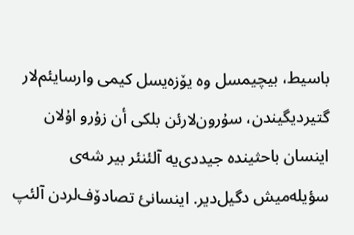باسیط، بیچیمسل وە یۆزەیسل کیمی وارسایئم‌لار گتیردیگیندن، سۇرون‌لارئن بلکی أن زۇرو اۇلان اینسان باحثیندە جیددی‌یە آلئنئر بیر شەی سؤیلەمیش دگیل‌دیر. اینسانئ تصادۆف‌لردن آلئپ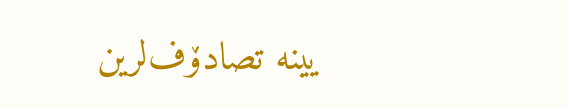یینە تصادۆف‌لرین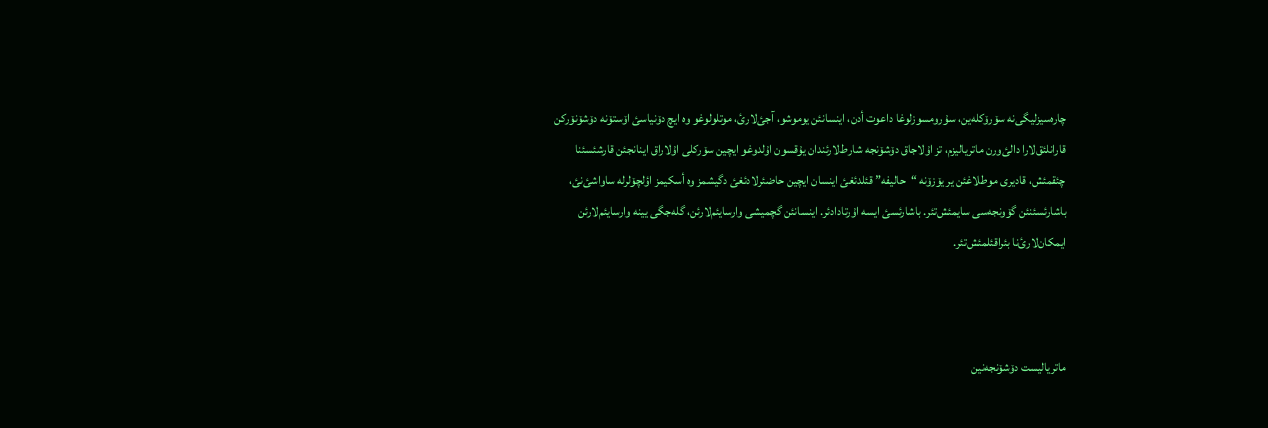چارەسیزلیگی‌نە سۆرۆکلەین، سۇرومسوزلوغا داعوت أدن، اینسانئن یوموشو، آجئ‌لارئ، موتلولوغو وە ایچ دۆنیاسئ اۆستۆنە دۆشۆنۆرکن قارانلئق‌لارا دالئ‌ورن ماتریالیزم، تز اۇلاجاق دۆشۆنجە شارط‌لارئندان یۇقسون اۇلدوغو ایچین سۆرکلی اۇلاراق اینانجئن قارشئسئنا چئقمئش، قادیری موطلاغئن یر یۆزۆنە “حالیفە” قئلدئغئ اینسان ایچین حاضئرلادئغئ دگیشمز وە أسکیمز اؤلچۆلرلە ساواشئ‌نئ، باشارئسئنئن گۆونجەسی سایمئش‌تئر. باشارئسئ ایسە اۇرتادادئر. اینسانئن گچمیشی وارسایئم‌لارئن، گلەجگی یینە وارسایئم‌لارئن ایمکان‌لارئ‌نا بئراقئلمئش‌تئر.



ماتریالیست دۆشۆنجەنین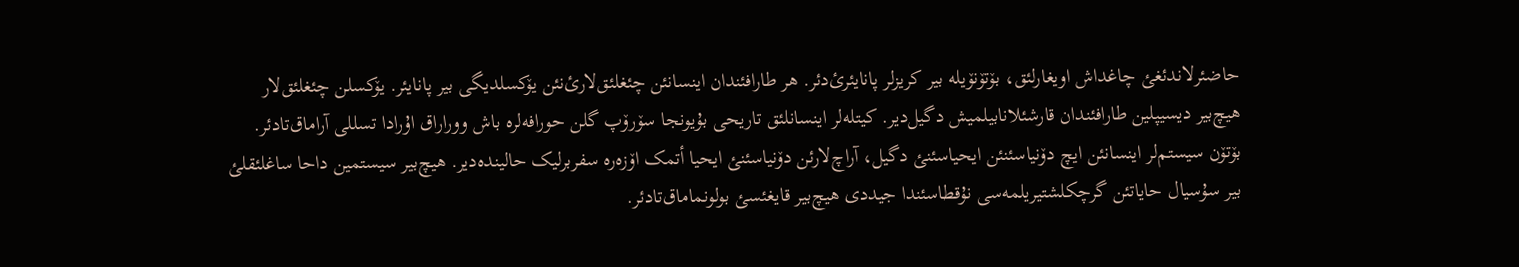حاضئرلاندئغئ چاغداش اویغارلئق، بۆتۆنۆیلە بیر کریزلر پانایئرئ‌دئر. هر طارافئندان اینسانئن چئغلئق‌لارئ‌نئن یۆکسلدیگی بیر پانایئر. یۆکسلن چئغلئق‌لار هیچ‌بیر دیسیپلین طارافئندان قارشئلانابیلمیش دگیل‌دیر. کیتلەلر اینسانلئق تاریحی بۇیونجا سۆرۆپ گلن حورافەلرە باش ووراراق اۇرادا تسللی آراماق‌تادئر. بۆتۆن سیستم‌لر اینسانئن ایچ دۆنیاسئنئن ایحیاسئنئ دگیل، آراچ‌لارئن دۆنیاسئنئ ایحیا أتمک اۆزەرە سفربرلیک حالیندەدیر. هیچ‌بیر سیستمین داحا ساغلئقلئ بیر سۇسیال حایاتئن گرچکلشتیریلمەسی نۇقطاسئندا جیددی هیچ‌بیر قایغئسئ بولونماماق‌تادئر.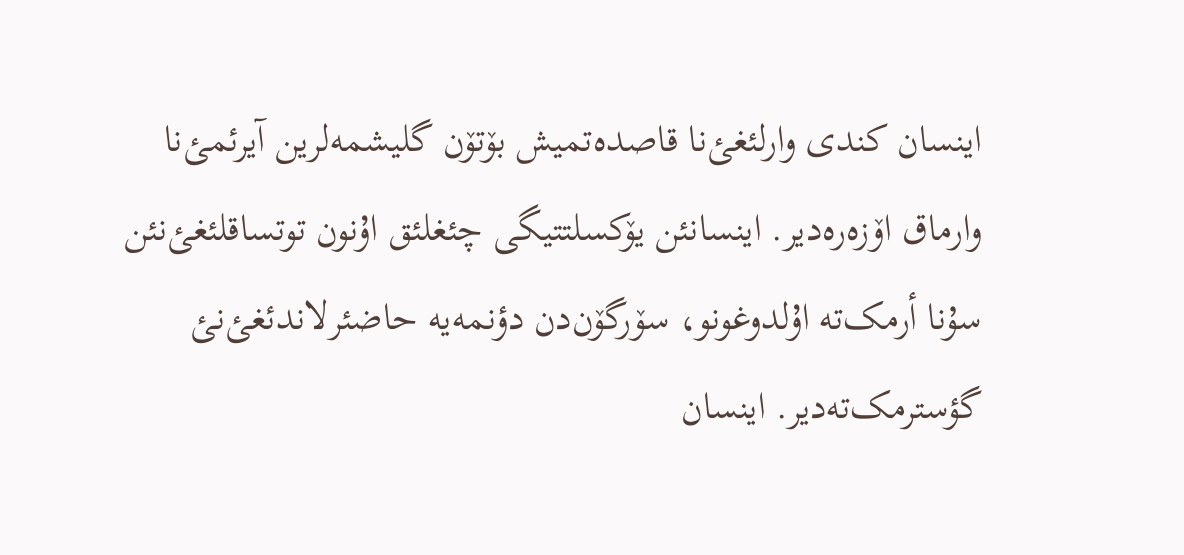اینسان کندی وارلئغئ‌نا قاصدەتمیش بۆتۆن گلیشمەلرین آیرئمئ‌نا وارماق اۆزەرەدیر. اینسانئن یۆکسلتتیگی چئغلئق اۇنون توتساقلئغئ‌نئن سۇنا أرمک‌تە اۇلدوغونو، سۆرگۆن‌دن دؤنمەیە حاضئرلاندئغئ‌نئ گؤسترمک‌تەدیر. اینسان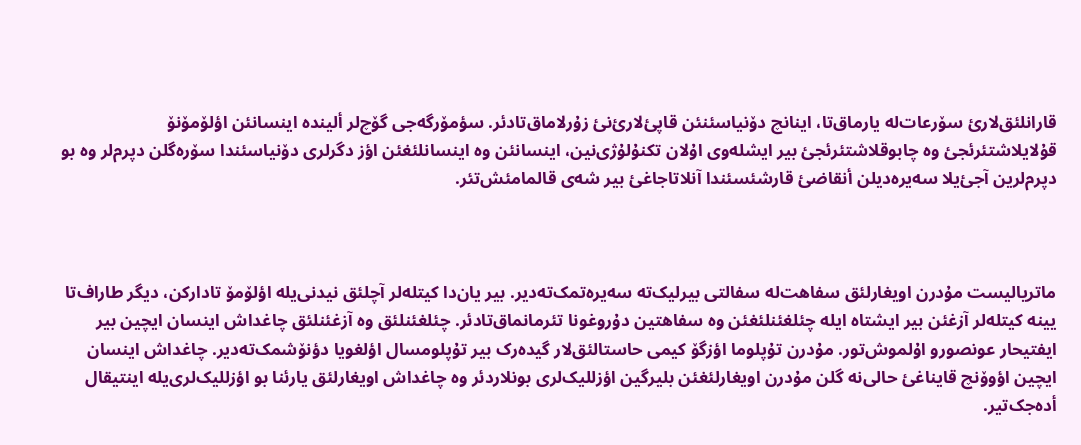قارانلئق‌لارئ سۆرعات‌لە یارماق‌تا، اینانچ دۆنیاسئنئن قاپئ‌لارئ‌نئ زۇرلاماق‌تادئر. سؤمۆرگەجی گۆچ‌لر ألیندە اینسانئن اؤلۆمۆنۆ قۇلایلاشتئرئجئ وە چابوقلاشتئرئجئ بیر ایشلەوی اۇلان تکنۇلۇژی‌نین، اینسانئن وە اینسانلئغئن اؤز دگرلری دۆنیاسئندا سۆرەگلن دپرم‌لر وە بو دپرم‌لرین آجئ‌یلا سەیرەدیلن أنقاضئ قارشئسئندا آنلاتاجاغئ بیر شەی قالمامئش‌تئر.



ماتریالیست مۇدرن اویغارلئق سفاهت‌لە سفالتی بیرلیک‌تە سەیرەتمک‌تەدیر. بیر یان‌دا کیتلەلر آچلئق نیدنی‌یلە اؤلۆمۆ تادارکن، دیگر طاراف‌تا یینە کیتلەلر آزغئن بیر ایشتاە ایلە چئلغئنلئغئن وە سفاهتین دۇروغونا تئرمانماق‌تادئر. چئلغئنلئق وە آزغئنلئق چاغداش اینسان ایچین بیر ایفتیحار عونصورو اۇلموش‌تور. مۇدرن تۇپلوما اؤزگۆ کیمی حاستالئق‌لار گیدەرک بیر تۇپلومسال اؤلغویا دؤنۆشمک‌تەدیر. چاغداش اینسان ایچین اؤوۆنچ قایناغئ حالی‌نە گلن مۇدرن اویغارلئغئن بلیرگین اؤزللیک‌لری بونلاردئر وە چاغداش اویغارلئق یارئنا بو اؤزللیک‌لری‌یلە اینتیقال أدەجک‌تیر.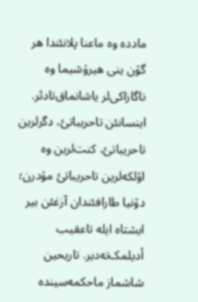ماددە وە ماعنا پلانئندا هر گۆن ینی هیرۇشیما وە ناگازاکی‌لر یاشانماق‌تادئر. اینسانئن تاحریباتئ، دگرلرین تاحریباتئ، کنت‌لرین وە اۆلکەلرین تاحریباتئ مۇدرن؛ دۆنیا طارافئندان آزغئن بیر ایشتاە ایلە تاعقیب أدیلمک‌تەدیر. تاریحین شاشماز ماحکمەسیندە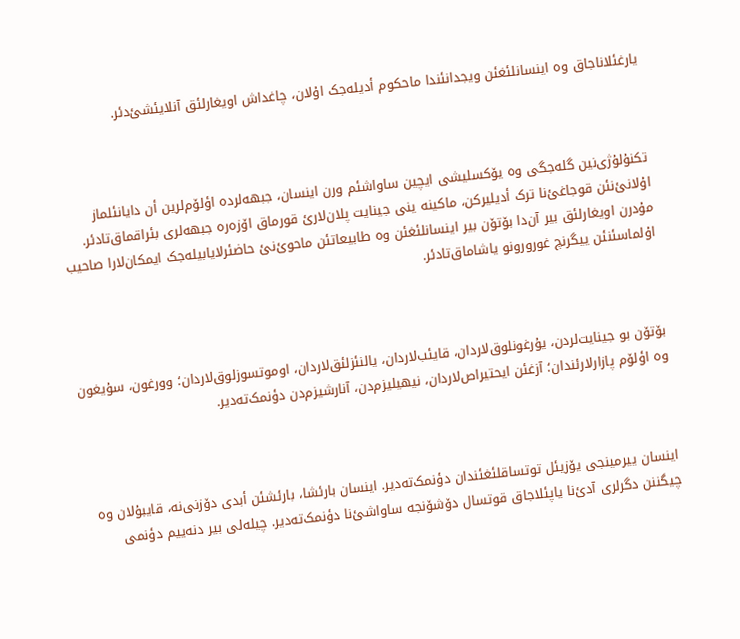یارغئلاناجاق وە اینسانلئغئن ویجدانئندا ماحکوم أدیلەجک اۇلان، چاغداش اویغارلئق آنلایئشئ‌دئر.



تکنۇلۇژی‌نین گلەجگی وە یۆکسلیشی ایچین ساواشئم ورن اینسان، جبهەلردە اؤلۆم‌لرین أن دایانئلماز اۇلانئ‌نئن قوجاغئ‌نا ترک أدیلیرکن، ماکینە ینی جینایت پلان‌لارئ قورماق اۆزەرە جبهەلری بئراقماق‌تادئر. مۇدرن اویغارلئق بیر آن‌دا بۆتۆن بیر اینسانلئغئن وە طابیعاتئن ماحوئ‌نئ حاضئرلایابیلەجک ایمکان‌لارا صاحیب اۇلماسئنئن ییگرنچ غورورونو یاشاماق‌تادئر.



بۆتۆن بو جینایت‌لردن، یۇرغونلوق‌لاردان، قایئب‌لاردان، یالنئزلئق‌لاردان، اوموتسوزلوق‌لاردان؛ وورغون، سۇیغون وە اؤلۆم پازارلارئندان؛ آزغئن ایحتیراص‌لاردان، نیهیلیزم‌دن، آنارشیزم‌دن دؤنمک‌تەدیر.



اینسان ییرمینجی یۆزیئل توتساقلئغئندان دؤنمک‌تەدیر. اینسان بارئشا، بارئشئن أبدی دۆزنی‌نە، قایبۇلان وە چیگننن دگرلری آدئ‌نا یاپئلاجاق قوتسال دۆشۆنجە ساواشئ‌نا دؤنمک‌تەدیر. چیلەلی بیر دنەییم دؤنمی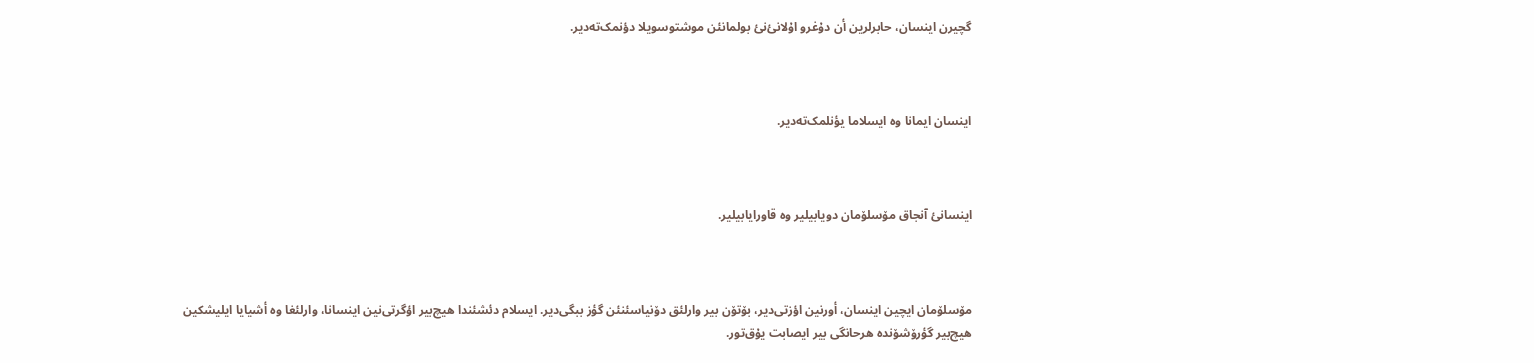گچیرن اینسان، حابرلرین أن دۇغرو اۇلانئ‌نئ بولمانئن موشتوسویلا دؤنمک‌تەدیر.



اینسان ایمانا وە ایسلاما یؤنلمک‌تەدیر.



اینسانئ آنجاق مۆسلۆمان دویابیلیر وە قاورایابیلیر.



مۆسلۆمان ایچین اینسان، أورنین اؤزتی‌دیر، بۆتۆن بیر وارلئق دۆنیاسئنئن گؤز ببگی‌دیر. ایسلام دئشئندا هیچ‌بیر اؤگرتی‌نین اینسانا، وارلئغا وە أشیایا ایلیشکین هیچ‌بیر گؤرۆشۆندە هرحانگی بیر ایصابت یۇق‌تور.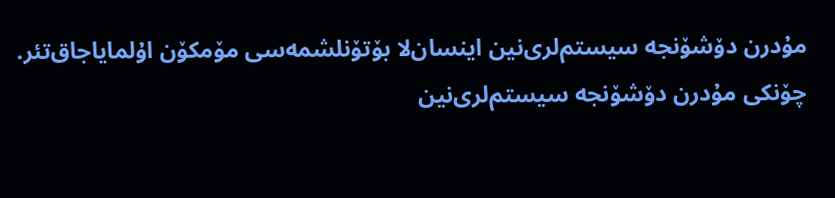مۇدرن دۆشۆنجە سیستم‌لری‌نین اینسان‌لا بۆتۆنلشمەسی مۆمکۆن اۇلمایاجاق‌تئر. چۆنکی مۇدرن دۆشۆنجە سیستم‌لری‌نین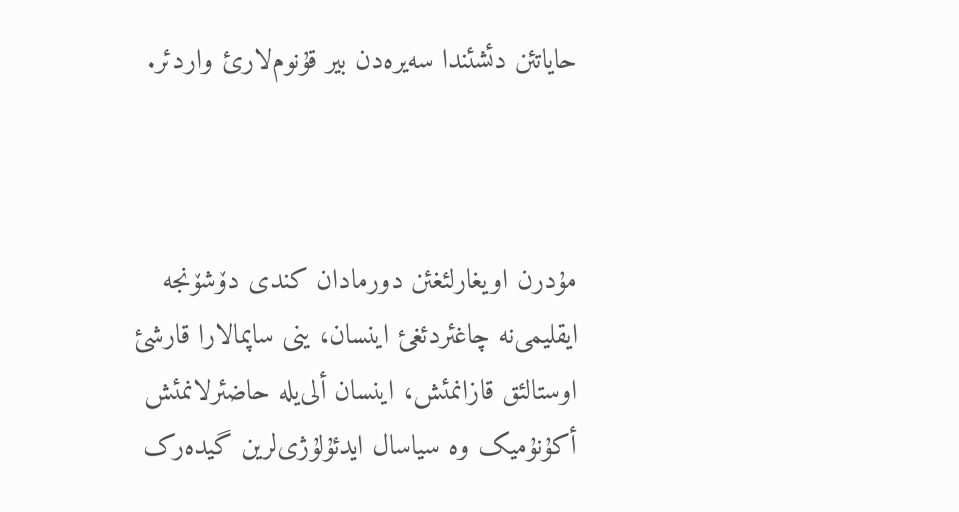حایاتئن دئشئندا سەیرەدن بیر قۇنوم‌لارئ واردئر.



مۇدرن اویغارلئغئن دورمادان کندی دۆشۆنجە ایقلیمی‌نە چاغئردئغئ اینسان، ینی ساپمالارا قارشئ اوستالئق قازانمئش، اینسان ألی‌یلە حاضئرلانمئش أکۇنۇمیک وە سیاسال ایدئۇلۇژی‌لرین گیدەرک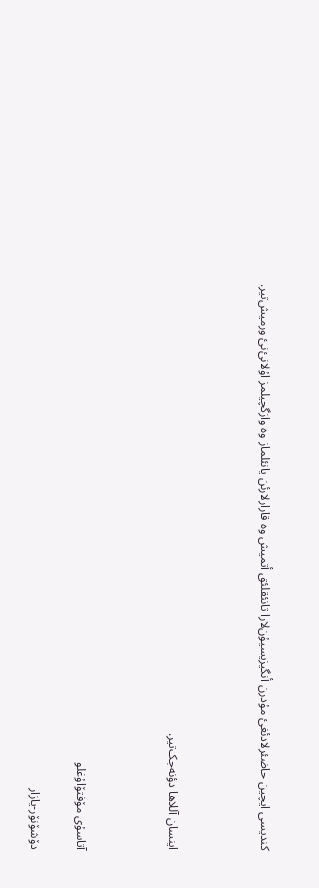کندیسی ایچین حاضئرلادئغئ مۇدرن أنگیزیسیۇن‌لارا تانئقلئق أتمیش وە قارارلارئن یانئلماز وە وازگچیلمز اۇلانئ‌نئ ورمیش‌تیر.



اینسان آللاها دؤنەجک‌تیر.



آتاسۇی مۆفتۆاۇغلو

دۆشۆنۆر-یازار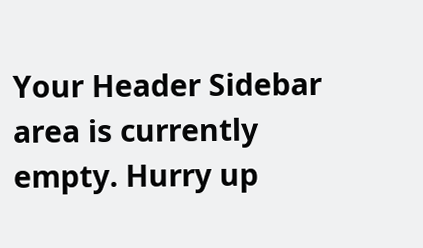Your Header Sidebar area is currently empty. Hurry up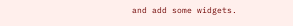and add some widgets.